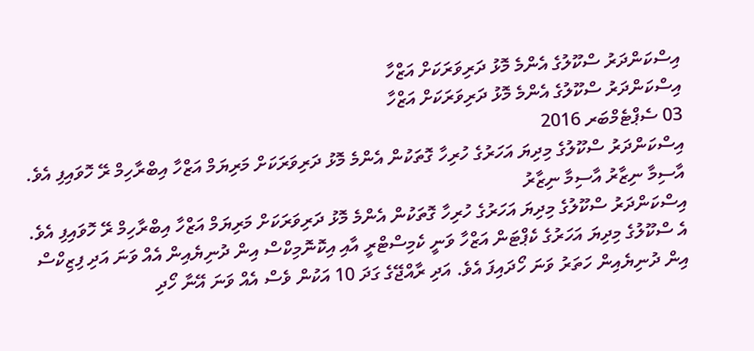އިސްކަންދަރު ސްކޫލުގެ އެންމެ މޮޅު ދަރިވަރަކަށް އަޒްހާ
އިސްކަންދަރު ސްކޫލުގެ އެންމެ މޮޅު ދަރިވަރަކަށް އަޒްހާ
03 ސެޕްޓެމްބަރ 2016
އިސްކަންދަރު ސްކޫލުގެ މިދިޔަ އަހަރުގެ ހުރިހާ ގޮތަކުން އެންމެ މޮޅު ދަރިވަރަކަށް މަރިޔަމް އަޒްހާ އިބްރާހިމް ރޭ ހޮވައިފި އެވެ.
އާސިމާ ނިޒާރު އާސިމާ ނިޒާރު
އިސްކަންދަރު ސްކޫލުގެ މިދިޔަ އަހަރުގެ ހުރިހާ ގޮތަކުން އެންމެ މޮޅު ދަރިވަރަކަށް މަރިޔަމް އަޒްހާ އިބްރާހިމް ރޭ ހޮވައިފި އެވެ.
އެ ސްކޫލުގެ މިދިޔަ އަހަރުގެ ކެޕްޓަން އަޒްހާ ވަނީ ކެމިސްޓްރީ އާއި އިކޮނޮމިކްސް އިން ދުނިޔެއިން އެއް ވަނަ އަދި ފިޒިކްސް އިން ދުނިޔެއިން ހަތަރު ވަނަ ހޯދައިފަ އެވެ. އަދި ރާއްޖޭގެ ގަދަ 10 އަކުން ވެސް އެއް ވަނަ އޭނާ ހޯދި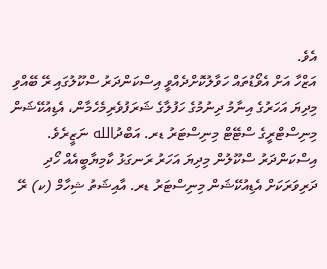އެވެ.
އަޒްހާ އަށް އެވޯޑުތައް ހަވާލުކޮށްދެއްވީ އިސްކަންދަރު ސްކޫލުގައި ރޭ ބޭއްވި މިދިޔަ އަހަރުގެ އިނާމު ދިނުމުގެ ހަފުލާގެ ޝަރަފުވެރިމެހެމާން، އެޑިއުކޭޝަން މިނިސްޓްރީގެ ސްޓޭޓް މިނިސްޓަރު ޑރ. އަބްދުالله ނަޒީރެވެ.
އިސްކަންދަރު ސްކޫލުން މިދިޔަ އަހަރު ރަނގަޅު ކާމިޔާބީއެއް ހޯދި ދަރިވަރަކަށް އެޑިއުކޭޝަން މިނިސްޓަރު ޑރ. އާއިޝަތު ޝިހާމް (ކ) ރޭ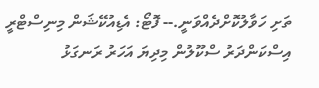ތަށި ހަވާލުކޮށްދެއްވަނީ.-- ފޮޓޯ: އެޑިއުކޭޝަން މިނިސްޓްރީ
އިސްކަންދަރު ސްކޫލުން މިދިޔަ އަހަރު ރަނގަޅު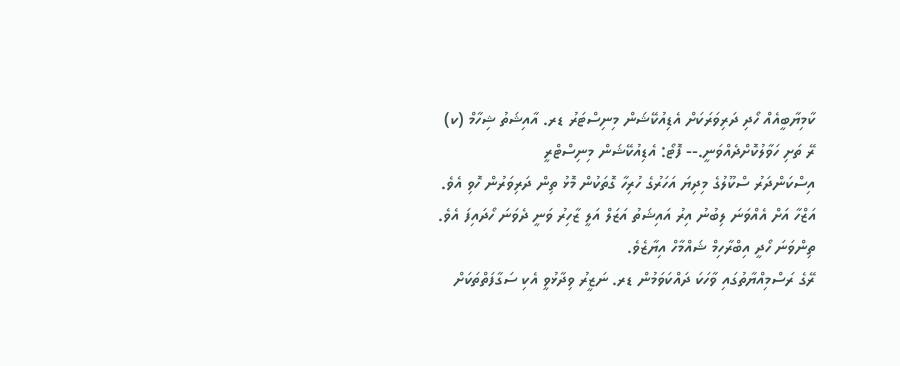ކާމިޔާބީއެއް ހޯދި ދަރިވަރަކަށް އެޑިއުކޭޝަން މިނިސްޓަރު ޑރ. އާއިޝަތު ޝިހާމް (ކ) ރޭ ތަށި ހަވާލުކޮށްދެއްވަނީ.-- ފޮޓޯ: އެޑިއުކޭޝަން މިނިސްޓްރީ
އިސްކަންދަރު ސްކޫލުގެ މިދިޔަ އަހަރުގެ ހުރިހާ ގޮތަކުން މޮޅު ތިން ދަރިވަރުން ހޮވި އެވެ. އަޒްހާ އަށް އެއްވަނަ ލިބުނު އިރު އައިޝަތު އަޒަލް އަލީ ޒާހިރު ވަނީ ދެވަނަ ހޯދައިފަ އެވެ. ތިންވަނަ ހޯދީ އިބްރާހިމް ޝައްމާހް އިޔާޒެވެ.
ރޭގެ ރަސްމިއްޔާތުގައި ވާހަކަ ދައްކަވަމުން ޑރ. ނަޒީރު ވިދާޅުވީ އެކި ސަގާފަތްތަކަށް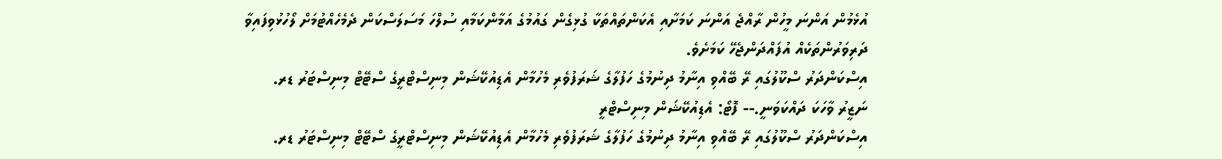އުޅެމުން އަންނަ މީހުން ރާއްޖެ އަންނަ ކަމަށާއި އެކަންތައްތަކާ ގުޅިގެން ގައުމުގެ އަމާންކަމާއި ސުލްހަ މަސަލަސްކަން ދެމެހެއްޓުމަށް ލޯހުޅުވިފައިވާ ދަރިވަރުންތަކެއް އުފައްދަންޖެހޭ ކަމަށެވެ.
އިސްކަންދަރު ސްކޫލުގައި ރޭ ބޭއްވި އިނާމު ދިނުމުގެ ހަފުލާގެ ޝަރަފުވެރި މެހުމާން އެޑިއުކޭޝަން މިނިސްޓްރީގެ ސްޓޭޓް މިނިސްޓަރު ޑރ. ނަޒީރު ވާހަކަ ދައްކަވަނީ.-- ފޮޓޯ: އެޑިއުކޭޝަން މިނިސްޓްރީ
އިސްކަންދަރު ސްކޫލުގައި ރޭ ބޭއްވި އިނާމު ދިނުމުގެ ހަފުލާގެ ޝަރަފުވެރި މެހުމާން އެޑިއުކޭޝަން މިނިސްޓްރީގެ ސްޓޭޓް މިނިސްޓަރު ޑރ.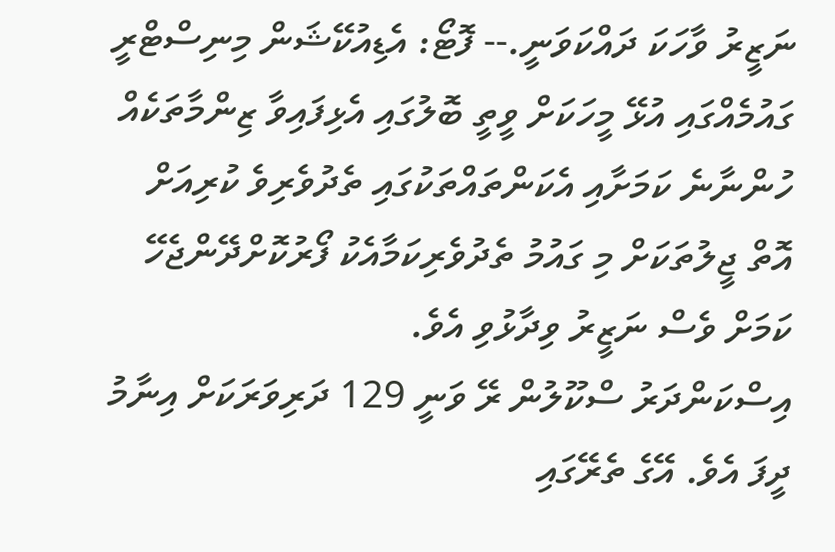ނަޒީރު ވާހަކަ ދައްކަވަނީ.-- ފޮޓޯ: އެޑިއުކޭޝަން މިނިސްޓްރީ
ގައުމެއްގައި އުޅޭ މީހަކަށް ވީތީ ބޮލުގައި އެޅިފައިވާ ޒިންމާތަކެއް ހުންނާނެ ކަމަށާއި އެކަންތައްތަކުގައި ތެދުވެރިވެ ކުރިއަށް އޮތް ޖީލުތަކަށް މި ގައުމު ތެދުވެރިކަމާއެކު ފޯރުކޮށްދޭންޖެހޭ ކަމަށް ވެސް ނަޒީރު ވިދާޅުވި އެވެ.
އިސްކަންދަރު ސްކޫލުން ރޭ ވަނީ 129 ދަރިވަރަކަށް އިނާމު ދީފަ އެވެ. އޭގެ ތެރޭގައި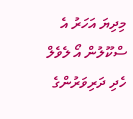މިދިޔަ އަހަރު އެ ސްކޫލުން އޯ ލެވެލް ހެދި ދަރިވަރުންގެ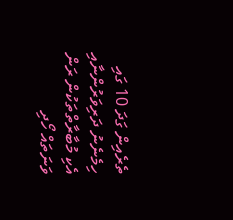ތެރެއިން ގަދަ 10 ގައި ހިމެނެނު ދަރިވަރުންނާއި އެކި މުބާރާތްތަކުން ރަން ވަނަތައް ހޯދި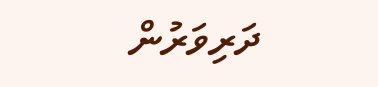ދަރިވަރުން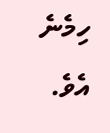ހިމެނެ އެވެ.